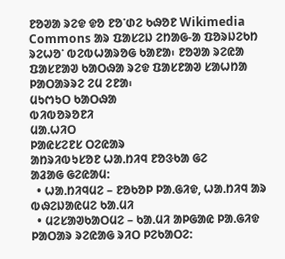ᱱᱚᱣᱟ ᱨᱮᱫ ᱫᱚ ᱱᱚᱸᱰᱮ ᱠᱷᱚᱱ Wikimedia Commons ᱟᱨ ᱯᱟᱥᱮᱡ ᱮᱴᱟᱜ-ᱟ ᱯᱚᱨᱡᱮᱠᱴ ᱨᱮᱦᱚᱸ ᱵᱮᱵᱦᱟᱨᱚᱜ ᱠᱟᱱᱟ᱾ ᱱᱚᱣᱟ ᱨᱮᱭᱟ ᱯᱟᱥᱱᱟᱣ ᱠᱟᱛᱷᱟ ᱨᱮᱫ ᱯᱟᱥᱱᱟᱣ ᱥᱟᱦᱴᱟ ᱞᱟᱛᱟᱨᱨᱮ ᱮᱢ ᱮᱱᱟ᱾
ᱢᱩᱬᱩᱛ ᱠᱟᱛᱷᱟ
ᱵᱤᱵᱚᱨᱚᱱᱤ
ᱢᱟᱹᱦᱤᱛ
ᱞᱟᱭᱥᱮᱱᱥ ᱛᱮᱭᱟᱨ
ᱟᱴᱨᱤᱵᱩᱥᱚᱱ ᱦᱟᱹᱴᱤᱧ ᱱᱚᱝᱠᱟ ᱜᱮ
ᱟᱲᱟᱜ ᱜᱮᱭᱟᱢ:
  • ᱦᱟᱹᱴᱤᱧᱢᱮ – ᱱᱚᱠᱚᱞ ᱞᱟᱹᱜᱤᱫ, ᱦᱟᱹᱴᱤᱧ ᱟᱨ ᱵᱷᱮᱡᱟᱭᱢᱮ ᱠᱟᱹᱢᱤ
  • ᱢᱮᱥᱟᱣᱠᱟᱛᱢᱮ – ᱠᱟᱹᱢᱤ ᱟᱞᱜᱟᱭ ᱞᱟᱹᱜᱤᱫ
ᱞᱟᱛᱟᱨ ᱨᱮᱭᱟᱜ ᱨᱤᱛ ᱞᱮᱠᱟᱛᱮ: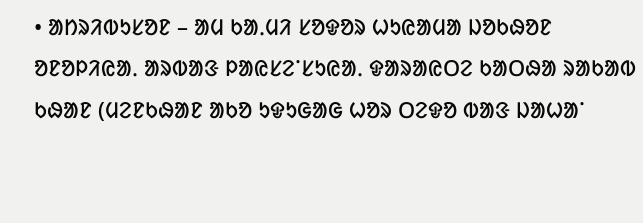• ᱟᱴᱨᱤᱵᱩᱥᱚᱱ – ᱟᱢ ᱠᱟᱹᱢᱤ ᱥᱚᱫᱚᱨ ᱦᱩᱭᱟᱢᱟ ᱡᱚᱠᱷᱚᱱ ᱚᱱᱚᱞᱤᱭᱟᱹ ᱟᱨᱵᱟᱝ ᱞᱟᱭᱥᱮᱸᱥᱩᱭᱟᱹ ᱫᱟᱨᱟᱭᱛᱮ ᱠᱟᱛᱷᱟ ᱨᱟᱠᱟᱵ ᱠᱷᱟᱱ (ᱢᱮᱱᱠᱷᱟᱱ ᱟᱠᱚ ᱩᱫᱩᱜᱟᱜ ᱦᱚᱨ ᱛᱮᱫᱚ ᱵᱟᱝ ᱡᱟᱦᱟᱸ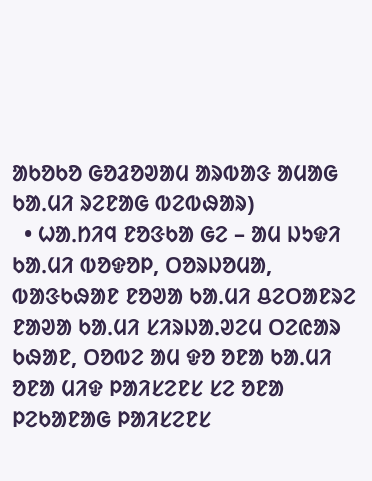ᱟᱠᱚᱠᱚ ᱜᱚᱲᱚᱣᱟᱢ ᱟᱨᱵᱟᱝ ᱟᱢᱟᱜ ᱠᱟᱹᱢᱤ ᱨᱮᱱᱟᱜ ᱵᱮᱵᱷᱟᱨ)
  • ᱦᱟᱹᱴᱤᱧ ᱱᱚᱝᱠᱟ ᱜᱮ – ᱟᱢ ᱡᱩᱫᱤ ᱠᱟᱹᱢᱤ ᱵᱚᱫᱚᱞ, ᱛᱚᱨᱡᱚᱢᱟ, ᱵᱟᱝᱠᱷᱟᱱ ᱱᱚᱣᱟ ᱠᱟᱹᱢᱤ ᱪᱮᱛᱟᱱᱨᱮ ᱱᱟᱣᱟ ᱠᱟᱹᱢᱤ ᱥᱤᱨᱡᱟᱹᱣᱮᱢ ᱛᱮᱭᱟᱨ ᱠᱷᱟᱱ, ᱛᱚᱵᱮ ᱟᱢ ᱫᱚ ᱚᱱᱟ ᱠᱟᱹᱢᱤ ᱚᱱᱟ ᱢᱤᱫ ᱞᱟᱤᱥᱮᱱᱥ ᱥᱮ ᱚᱱᱟ ᱞᱮᱠᱟᱱᱟᱜ ᱞᱟᱤᱥᱮᱱᱥ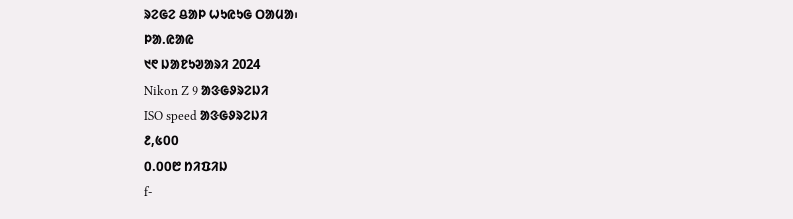ᱨᱮᱜᱮ ᱪᱟᱞ ᱦᱩᱭᱩᱜ ᱛᱟᱢᱟ᱾
ᱞᱟ.ᱭᱟᱭ
᱑᱖ ᱡᱟᱱᱩᱣᱟᱨᱤ 2024
Nikon Z 9 ᱟᱝᱜᱽᱨᱮᱡᱤ
ISO speed ᱟᱝᱜᱽᱨᱮᱡᱤ
᱒,᱕᱐᱐
᱐.᱐᱐᱘ ᱴᱤᱯᱤᱡ
f-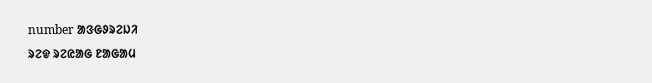number ᱟᱝᱜᱽᱨᱮᱡᱤ
ᱨᱮᱫ ᱨᱮᱭᱟᱜ ᱱᱟᱜᱟᱢ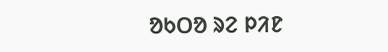ᱚᱠᱛᱚ ᱨᱮ ᱞᱤᱱ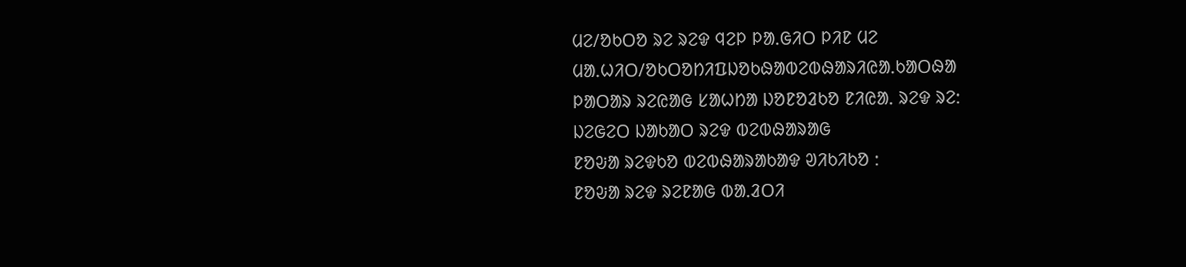ᱢᱮ/ᱚᱠᱛᱚ ᱨᱮ ᱨᱮᱫ ᱧᱮᱞ ᱞᱟᱹᱜᱤᱛ ᱞᱤᱱ ᱢᱮ
ᱢᱟᱹᱦᱤᱛ/ᱚᱠᱛᱚᱴᱤᱯᱡᱚᱠᱷᱟᱵᱮᱵᱷᱟᱨᱤᱭᱟᱹᱠᱟᱛᱷᱟ
ᱞᱟᱛᱟᱨ ᱨᱮᱭᱟᱜ ᱥᱟᱦᱴᱟ ᱡᱚᱱᱚᱲᱠᱚ ᱱᱤᱭᱟᱹ ᱨᱮᱫ ᱨᱮ:
ᱡᱮᱜᱮᱛ ᱡᱟᱠᱟᱛ ᱨᱮᱫ ᱵᱮᱵᱷᱟᱨᱟᱜ
ᱱᱚᱶᱟ ᱨᱮᱫᱠᱚ ᱵᱮᱵᱷᱟᱨᱟᱠᱟᱫ ᱣᱤᱠᱤᱠᱚ :
ᱱᱚᱶᱟ ᱨᱮᱫ ᱨᱮᱱᱟᱜ ᱵᱟᱹᱲᱛᱤ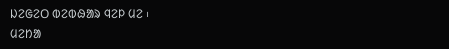ᱡᱮᱜᱮᱛ ᱵᱮᱵᱷᱟᱨ ᱧᱮᱞ ᱢᱮ ᱾
ᱢᱮᱴᱟ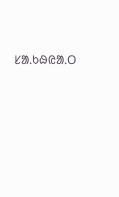ᱥᱟᱹᱠᱷᱭᱟᱹᱛ